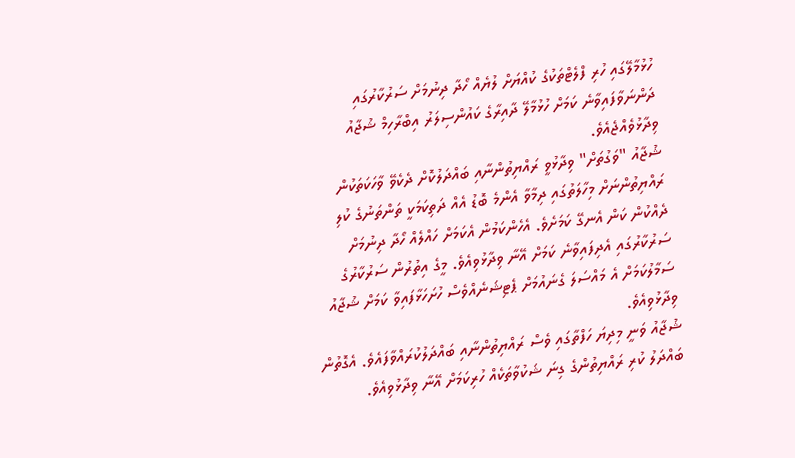ހުޅުމާލޭގައި ހުރި ފްލެޓްތަކުގެ ކުއްޔަށް ލުޔެއް ހޯދާ ދިނުމަށް ސަރުކާރުގައި ދަންނަވާފައިވާނެ ކަމަށް ހުޅުމާލޭ ދާއިރާގެ ކައުންސިލަރު އިބްރާހިމް ޝުޖާއު ވިދާޅުވެއްޖެއެވެ.
ޝުޖާއު "ވަގުތަށް" ވިދާޅުވީ ރައްޔިތުންނާއި ބައްދަލުކޮށް ދެކެވޭ ވާހަކަތަކުން ރައްޔިތުންނަށް މިހާލަތުގައި ދިމާވާ އެންމެ ބޮޑު އެއް ދަތިކަމަކީ ތަންތަނުގެ ކުލި ދެއްކުން ކަން އެނގޭ ކަމަށެވެ. އެހެންކަމުން އެކަމަށް ހައްލެއް ހޯދާ ދިނުމަށް ސަރުކާރުގައި އެދިފައިވާނެ ކަމަށް އޭނާ ވިދާޅުވިއެވެ. މީގެ އިތުރުން ސަރުކާރުގެ ސަމާލުކަމަށް އެ މައްސަލަ ގެނައުމަށް ޕެޓިޝަނެއްވެސް ހުށަހަޅާފައިވާ ކަމަށް ޝުޖާއު ވިދާޅުވިއެވެ.
ޝުޖާއު ވަނީ މިދިޔަ ހަފްތާގައި ވެސް ރައްޔިތުންނާއި ބައްދަލުކުރައްވާފައެވެ. އެގޮތުން ބައްދަލު ކުރި ރައްޔިތުންގެ ގިނަ ޝަކުވާތަކެއް ހުރިކަމަށް އޭނާ ވިދާޅުވިއެވެ.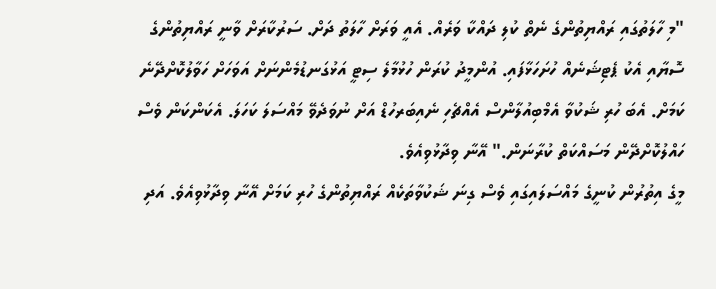"މި ހާލަތުގައި ރައްޔިތުންގެ ނެތް ކުލި ދައްކާ ވަރެއް. އެއީ ވަރަށް ހާލަތު ދަށް. ސަރުކާރަށް ވާނީ ރައްޔިތުންގެ ސޮޔާއި އެކު ޕެޓިޝަނެއް ހުށަހަޅާފައި. އުންމީދު ކުރަން ހުޅުމާލެ ސިޓީ އަޅުގަނޑުމެންނަށް އަވަހަށް ހަވާލުކޮށްދޭނެ ކަމަށް. އެބަ ހުރި ޝަކުވާ އެމްބިއުލާންސް އެއްޗެހި ނެއިބަރހުޑް އަށް ނުވަދެވޭ މައްސަލަ ކަހަލަ. އެކަންކަން ވެސް ހައްލުކޮށްދޭން މަސައްކަތް ކުރާނަން." އޭނާ ވިދާޅުވިއެވެ.
މީގެ އިތުރުން ކުނީގެ މައްސަލައިގައި ވެސް ގިނަ ޝަކުވާތަކެއް ރައްޔިތުންގެ ހުރި ކަމަށް އޭނާ ވިދާޅުވިއެވެ. އަދި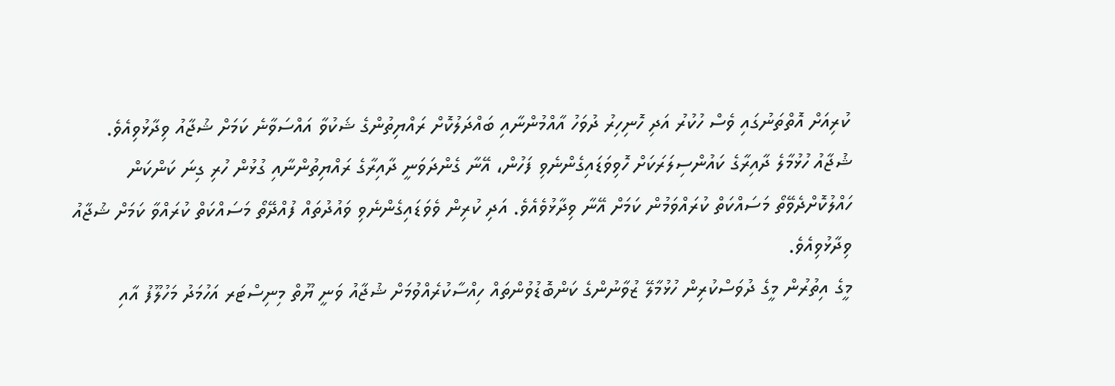ކުރިއަށް އޮތްތަނުގައި ވެސް ހުކުރު އަދި ހޮނިހިރު ދުވަހު އާއްމުންނާއި ބައްދަލުކޮށް ރައްޔިތުންގެ ޝަކުވާ އައްސަވާނެ ކަމަށް ޝުޖާއު ވިދާޅުވިއެވެ.
ޝުޖާއު ހުޅުމާލެ ދާއިރާގެ ކައުންސިލަރަކަށް ހޮވިވަޑައިގެންނެވި ފަހުން، އޭނާ ގެންދަވަނީ ދާއިރާގެ ރައްޔިތުންނާއި ގުޅުން ހުރި ގިނަ ކަންކަން ހައްލުކޮށްދެވޭތޯ މަސައްކަތް ކުރައްވަމުން ކަމަށް އޭނާ ވިދާޅުވެއެވެ. އަދި ކުރިން ވެވަޑައިގެންނެވި ވައުދުތައް ފުއްދޭތޯ މަސައްކަތް ކުރައްވާ ކަމަށް ޝުޖާއު ވިދާޅުވިއެވެ.
މީގެ އިތުރުން މީގެ ދުވަސްކުރިން ހުޅުމާލޭ ޒުވާނުންގެ ކަންބޮޑުވުންތައް ހިއްސާކުރެއްވުމަށް ޝުޖާއު ވަނީ ޔޫތް މިނިސްޓަރ އަހުމަދު މަހުލޫފު އާއި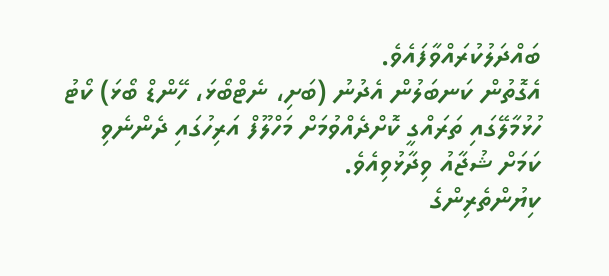ބައްދަލުކުރައްވާފައެވެ.
އެގޮތުން ކަނބަލުން އެދުނު (ބަށި، ނެޓްބޯޅަ، ހޭންޑް ބޯޅަ) ކޯޓު ހުޅުމާލޭގައި ތަރައްގީ ކޮށްދެއްވުމަށް މަހްލޫފް އަރިހުގައި ދެންނެވި ކަމަށް ޝުޖާއު ވިދާޅުވިއެވެ.
ކިޔުންތެރިންގެ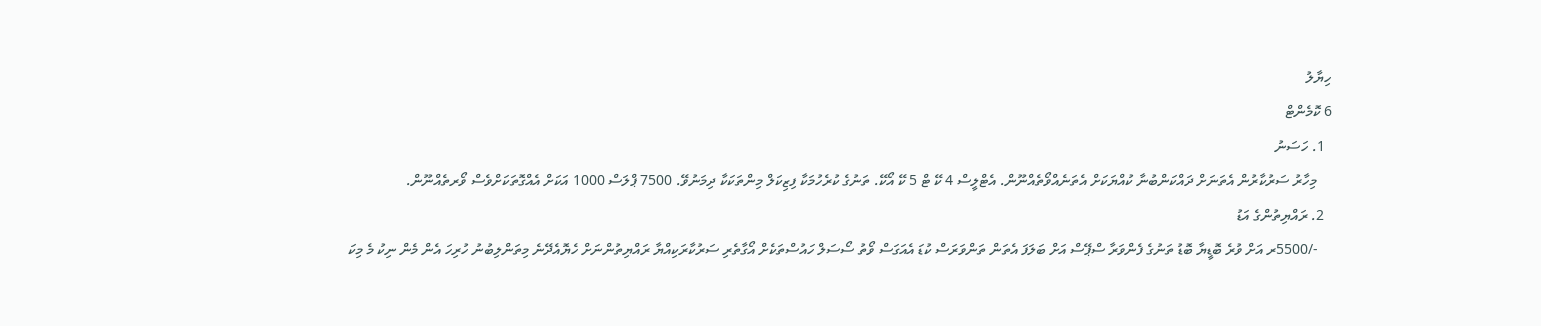ހިޔާލު
6 ކޮމެންޓް
  1. ހަސަނު
    މިހާރު ސަރުކާރުން އެތަނަށް ދައްކަންބުނާ ކުއްޔަކަށް އެތަނެއްވޯތެއްނޫން. އެޓްލީސް 4 ކޭ ޓް 5 ކޭ އޯކޭ. ތަނުގެ ކުރެހުމަކާ ފިޒިކަލް މިންތަކަކާ ދިމަނުވޭ. 7500 ޕްލަސް 1000 އަކަށް އެއްގޮތަކަށްވެސް ވޯރތެއްނޫން.
  2. ރައްޔިތުންގެ އަޑު
    -/5500ރ އަށް ވުރެ ބޮޑީޔާ ބޮޑު ތަނުގެ ފެންވަރާ ސްޕޭސް އަށް ބަލަފަ އެތަން ތަންވަރަސް ކުޑަ އެއަގަސް ވޯތު ސޯސަލް ހައުސްތަކެށް އޯގާތެރި ސަރުކާރަކިއްޔާ ރައްޔިތުންނަށް ހެޔޮއެދޭނެ މިތަންލިބުނު ހުރިހަ އެން މެން ނިކު މެ މިކަ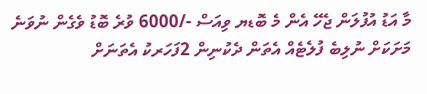މާ އަޑު އުފުލަން ޖެހޭ އެން މެ ބޮޑޔ ވިއަސް -/6000 ވުރެ ބޮޑު ވެގެން ނުވަނެ މަށަކަށް ނުލިބެ ފުލެޓެއް އެތަން ދެކުނިން 2ފަހަރކު އެތަނަށް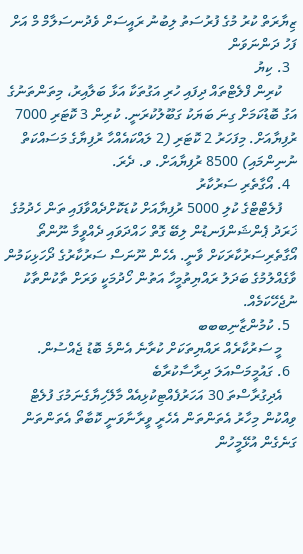ޒިޔާރަތް ކުރު މުގެ ފުރުސަތު ލިބުނު ރައީސަށް ވެދުނސަލާމް މް އަށް ފަހު ދަންނަވަން
  3. ކިޔު
    ކުރިން ފްލެޓްތައް ދިފައި ހުރި އަގުތަކާ އަޅާ ބަލާއިރު، މިތަންތަނުގެ އަގު ބޮޑުކަމަށް ގިނަ ބަޔަކު ގަބޫލުކުރަނީ. ކުރިން 3 ކޮޓަރި 7000 ރުފިޔާއަށް. މިފަހަރު 2 ކޮޓަރި (2 ލައްކައެއްހާ ރުފިޔާގެ މަސައްކަތް ނުނިންމައި) 8500 ރުފިޔާއަށް. ވ. ދެރަ.
  4. އޯގާތެރި ސަރުކާރު
    ފުލެޓްޓްގެ ކުލި 5000 ރުފިޔާއަށް ކުޑަކޮށްދެއްވާފައި ތަން ހެދުމުގެ ޚަރަދު ޕެންޝަންފަނޑުން ލިބޭ ގޮތް ހައްދަވައި ދެއްވީމާ ނޫންތޯ އޯގާތެރިސަރުކާރަކަށް ވާނީ. އެހެން ނޫނަސް ސަރުކާރުގެ ދޯހަޅިކަމުން ވާގެއްލުމުގެ ބަދަލު ރައްޔިތުމީހާ އަތުން ހޯދުމަކީ ވަރަށް ތާކުންތާކު ނުޖެހޭކަމެއް.
  5. ކުމުންޒާނިބބބ
    މީ ސަރުކާރެއް ރައްޔިތަކަށް ކުރާނެ އެންމެ ބޮޑު ޖެއްސުން.
  6. ގައުމީމަސްއަލަ ދިރާސާކުރާބެ
    އެދިގުރާސްތަ 30 އަހަރުފެއްޓިކުޅިއެއް މާލޭހިޔާގެނަމުގަ ފުލެޓް ވިއްކުން މިހާރު އެތަންތަން އެހެރީ ވީރާނާވަނީ ކޮބާތޯ އެތަންތަން ގަނެގެން އުޅޭމީހުން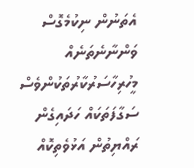އެތަނުން ނިކުމެގޮސް ވަންނާނެތަނެއް މީހުރިހާސަރުކާރުތަކުންވެސް ސަގާފަތަކައް ހަދައިގެން ރައްޔިތުން އަޅުވެތިކޮއް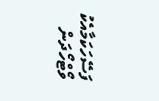ފަސޭހަކަމާއެކު ވޯޓްހޯދަން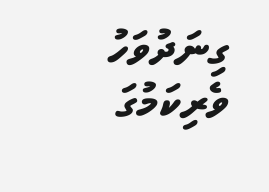ގިނަދުވަހު ވެރިކަމުގަ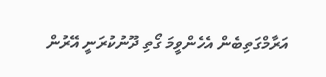އަރާމްގަތިބެން އެހެންވީމަ ގޯތި ދޫނުކުރަނީ އޭރުން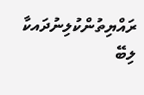ރައްޔިތުންކުލިނުދައކާ ލިބޭ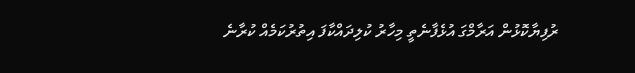ރުފިޔާކޮޅުން އަރާމްގަ އުޅެފާނެތީ މިހާރު ކުލިދައްކާފަ އިތުރުކަމެއް ކުރާނެ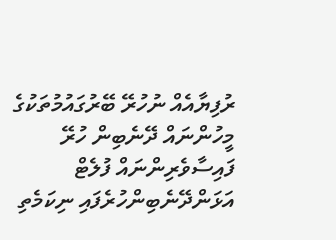ރުފިޔާއެއް ނުހުރޭ ބޭރުގައުމުތަކުގެ މީހުންނައް ދޭނެބިން ހުރޭ ފައިސާވެރިންނައް ފުލެޓް އަޅަންދޭނެބިންހުރެފައި ނިކަމެތި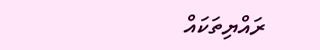ރައްޔިތަކައް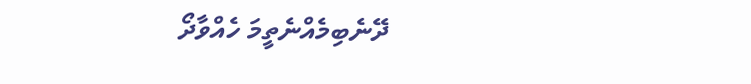ދޭނެބިމެއްނެތީމަ ހެއްވާދޯ